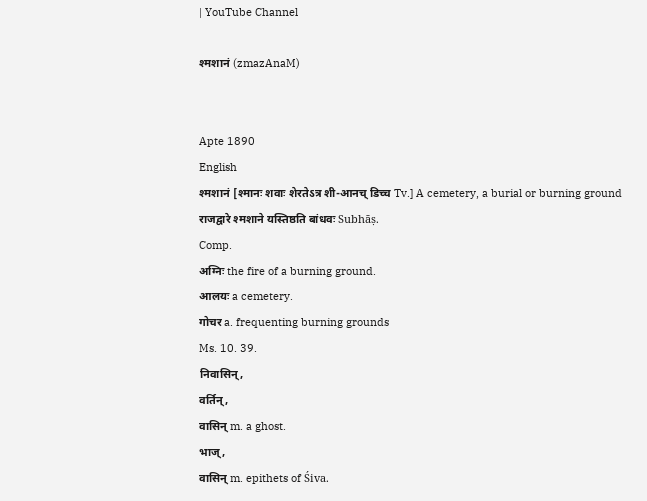| YouTube Channel

श्मशानं (zmazAnaM)


Apte 1890
English
श्मशानं [श्मानः शवाः शेरतेऽत्र शी-आनच् डिच्च Tv.] A cemetery, a burial or burning ground
राजद्वारे श्मशाने यस्तिष्ठति बांधवः Subhāṣ.
Comp.
अग्निः the fire of a burning ground.
आलयः a cemetery.
गोचर a. frequenting burning grounds
Ms. 10. 39.
निवासिन्,
वर्तिन्,
वासिन् m. a ghost.
भाज्,
वासिन् m. epithets of Śiva.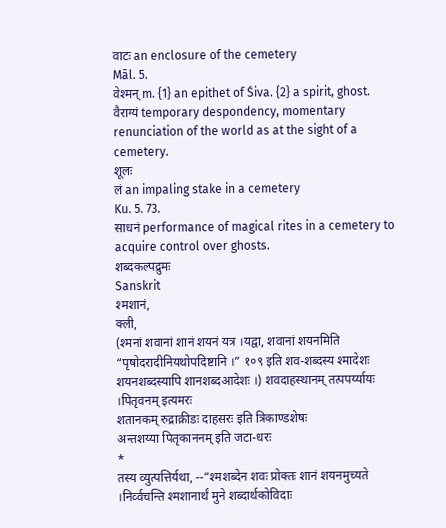वाटः an enclosure of the cemetery
Māl. 5.
वेश्मन् m. {1} an epithet of Śiva. {2} a spirit, ghost.
वैराग्यं temporary despondency, momentary renunciation of the world as at the sight of a cemetery.
शूलः
लं an impaling stake in a cemetery
Ku. 5. 73.
साधनं performance of magical rites in a cemetery to acquire control over ghosts.
शब्दकल्पद्रुमः
Sanskrit
श्मशानं,
क्ली,
(श्मनां शवानां शानं शयनं यत्र ।यद्वा, शवानां शयनमिति “पृषोदरादीनियथोपदिष्टानि ।” १०९ इति शव-शब्दस्य श्मादेशः शयनशब्दस्यापि शानशब्दआदेशः ।) शवदाहस्थानम् तत्पपर्य्यायः ।पितृवनम् इत्यमरः
शतानकम् रुद्राक्रीडः दाहसरः इति त्रिकाण्डशेषः
अन्तशय्या पितृकाननम् इति जटा-धरः
*
तस्य व्युत्पत्तिर्यथा, --“श्मशब्देन शवः प्रोक्तः शानं शयनमुच्यते ।निर्व्वचन्ति श्मशानार्थं मुने शब्दार्थकोविदाः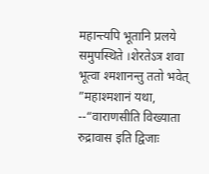महान्त्यपि भूतानि प्रलये समुपस्थिते ।शेरतेऽत्र शवा भूत्वा श्मशानन्तु ततो भवेत्
”महाश्मशानं यथा, --“वाराणसीति विख्याता रुद्रावास इति द्विजाः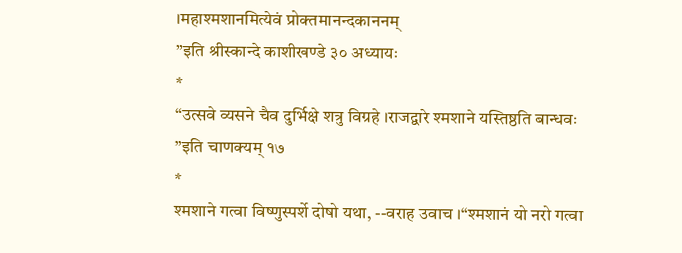।महाश्मशानमित्येवं प्रोक्तमानन्दकाननम्
”इति श्रीस्कान्दे काशीखण्डे ३० अध्यायः
*
“उत्सवे व्यसने चैव दुर्भिक्षे शत्रु विग्रहे ।राजद्वारे श्मशाने यस्तिष्ठति बान्धवः
”इति चाणक्यम् १७
*
श्मशाने गत्वा विष्णुस्पर्शे दोषो यथा, --वराह उवाच ।“श्मशानं यो नरो गत्वा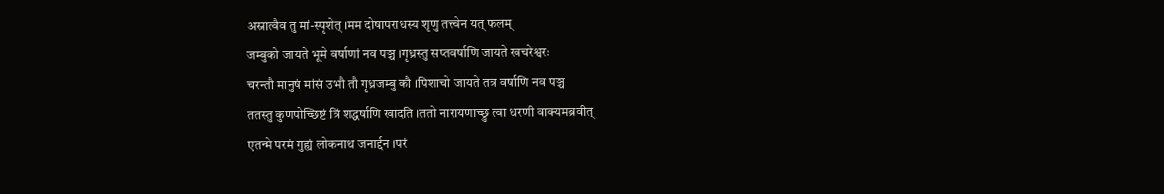अस्नात्वैव तु मां-स्पृशेत् ।मम दोषापराधस्य शृणु तत्त्वेन यत् फलम्
जम्बुको जायते भूमे वर्षाणां नव पञ्च ।गृध्रस्तु सप्तवर्षाणि जायते खचरेश्वरः
चरन्तौ मानुषं मांसं उभौ तौ गृध्रजम्बु कौ ।पिशाचो जायते तत्र वर्षाणि नव पञ्च
ततस्तु कुणपोच्छिष्टं त्रिं शद्धर्षाणि खादति ।ततो नारायणाच्छ्रु त्वा धरणी वाक्यमब्रवीत्
एतन्मे परमं गुह्यं लोकनाथ जनार्द्दन ।परं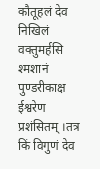कौतूहलं देव निखिलं वक्तुमर्हसि
श्मशानं पुण्डरीकाक्ष ईश्वरेण प्रशंसितम् ।तत्र किं विगुणं देव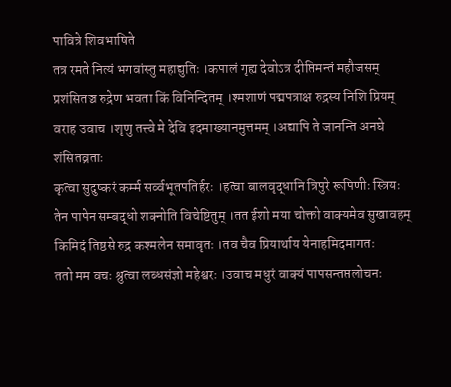पावित्रे शिवभाषिते
तत्र रमते नित्यं भगवांस्तु महाद्युतिः ।कपालं गृह्य देवोऽत्र दीप्तिमन्तं महौजसम्
प्रशंसितञ्च रुद्रेण भवता किं विनिन्दितम् ।श्मशाणं पद्मपत्राक्ष रुद्रस्य निशि प्रियम्
वराह उवाच ।शृणु तत्त्वे मे देवि इदमाख्यानमुत्तमम् ।अद्यापि ते जानन्ति अनघे शंसितव्रताः
कृत्वा सुदुष्करं कर्म्म सर्व्वभूतपतिर्हरः ।हत्वा बालवृद्धानि त्रिपुरे रूपिणीः स्त्रियः
तेन पापेन सम्बद्धो शक्नोति विचेष्टितुम् ।तत ईशो मया चोक्तो वाक्यमेव सुखावहम्
किमिदं तिष्ठसे रुद्र कश्मलेन समावृतः ।तव चैव प्रियार्थाय येनाहमिदमागतः
ततो मम वचः श्रुत्वा लब्धसंज्ञो महेश्वरः ।उवाच मधुरं वाक्यं पापसन्तप्तलोचनः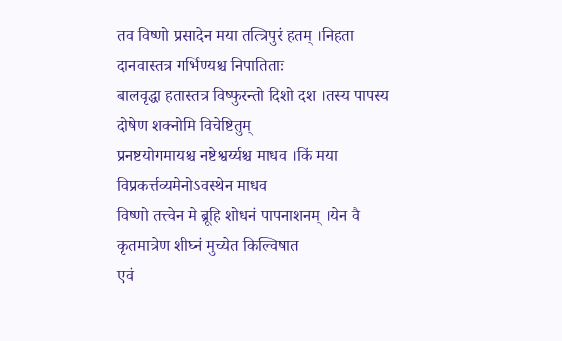तव विष्णो प्रसादेन मया तत्त्रिपुरं हतम् ।निहता दानवास्तत्र गर्भिण्यश्च निपातिताः
बालवृद्धा हतास्तत्र विष्फुरन्तो दिशो दश ।तस्य पापस्य दोषेण शक्नोमि विचेष्टितुम्
प्रनष्टयोगमायश्च नष्टेश्वर्य्यश्च माधव ।किं मया विप्रकर्त्तव्यमेनोऽवस्थेन माधव
विष्णो तत्त्वेन मे ब्रूहि शोधनं पापनाशनम् ।येन वै कृतमात्रेण शीघ्नं मुच्येत किल्विषात
एवं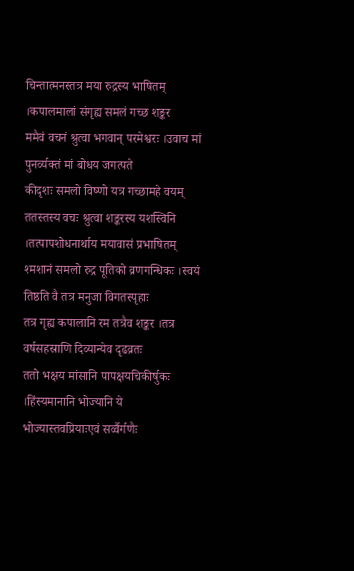चिन्तात्मनस्तत्र मया रुद्रस्य भाषितम् ।कपालमालां संगृह्य समलं गच्छ शङ्कर
ममैवं वचनं श्रुत्वा भगवान् परमेश्वरः ।उवाच मां पुनर्व्यक्तं मां बोधय जगत्पते
कीदृशः समलो विष्णो यत्र गच्छामहे वयम्
ततस्तस्य वचः श्रुत्वा शङ्करस्य यशस्विनि ।तत्पापशोधनार्थाय मयावासं प्रभाषितम्
श्मशानं समलो रुद्र पूतिको व्रणगन्धिकः ।स्वयं तिष्ठति वै तत्र मनुजा विगतस्पृहाः
तत्र गृह्य कपालानि रम तत्रैव शङ्कर ।तत्र वर्षसहस्राणि दिव्यान्येव दृढव्रतः
ततो भक्षय मांसानि पापक्षयचिकीर्षुकः ।हिंस्यमानानि भोज्यानि ये भोज्यास्तवप्रियाःएवं सर्व्वैर्गणैः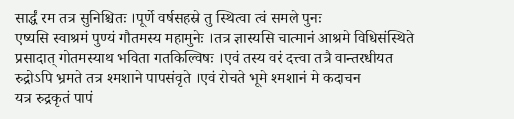सार्द्धं रम तत्र सुनिश्चितः ।पूर्णे वर्षसहस्रे तु स्थित्वा त्वं समले पुनः
एष्यसि स्वाश्रमं पुण्यं गौतमस्य महामुनेः ।तत्र ज्ञास्यसि चात्मानं आश्रमे विधिसंस्थिते
प्रसादात् गोतमस्याथ भविता गतकिल्विषः ।एवं तस्य वरं दत्त्वा तत्रै वान्तरधीयत
रुद्रोऽपि भ्रमते तत्र श्मशाने पापसंवृते ।एवं रोचते भूमे श्मशानं मे कदाचन
यत्र रुद्रकृतं पापं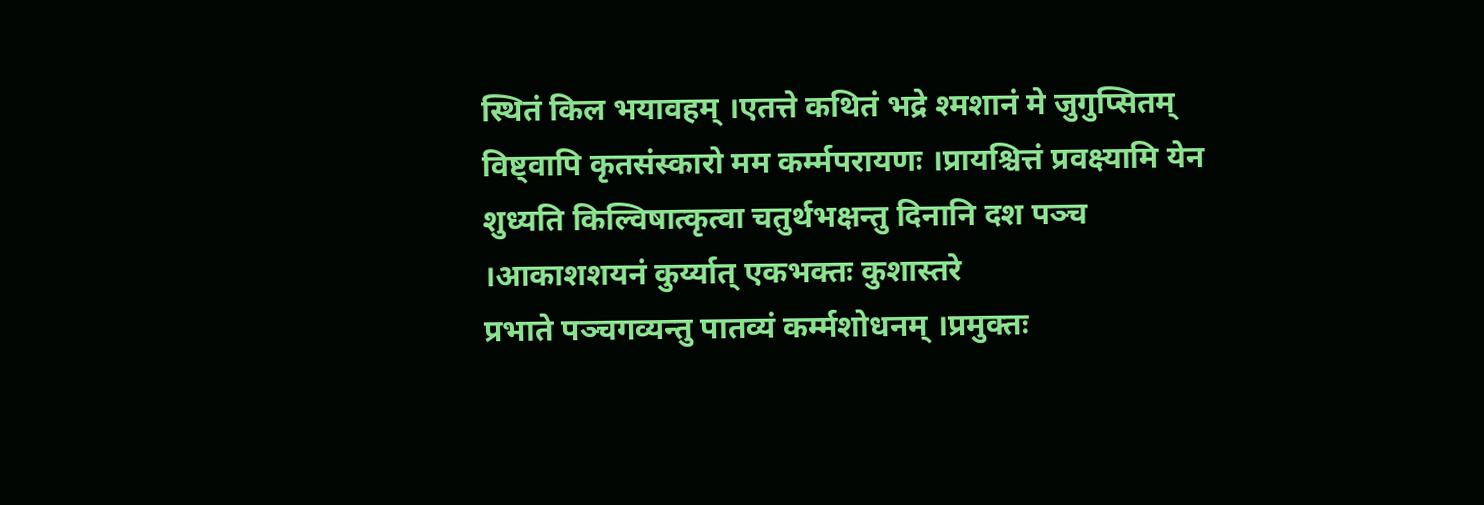स्थितं किल भयावहम् ।एतत्ते कथितं भद्रे श्मशानं मे जुगुप्सितम्
विष्ट्वापि कृतसंस्कारो मम कर्म्मपरायणः ।प्रायश्चित्तं प्रवक्ष्यामि येन शुध्यति किल्विषात्कृत्वा चतुर्थभक्षन्तु दिनानि दश पञ्च ।आकाशशयनं कुर्य्यात् एकभक्तः कुशास्तरे
प्रभाते पञ्चगव्यन्तु पातव्यं कर्म्मशोधनम् ।प्रमुक्तः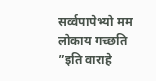सर्व्वपापेभ्यो मम लोकाय गच्छति
”इति वाराहे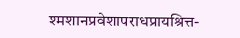श्मशानप्रवेशापराधप्रायश्रित्त-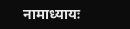नामाध्यायः